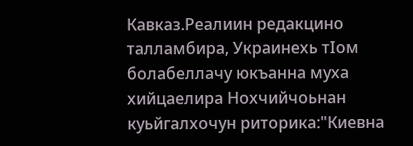Кавказ.Реалиин редакцино талламбира, Украинехь тIом болабеллачу юкъанна муха хийцаелира Нохчийчоьнан куьйгалхочун риторика:"Киевна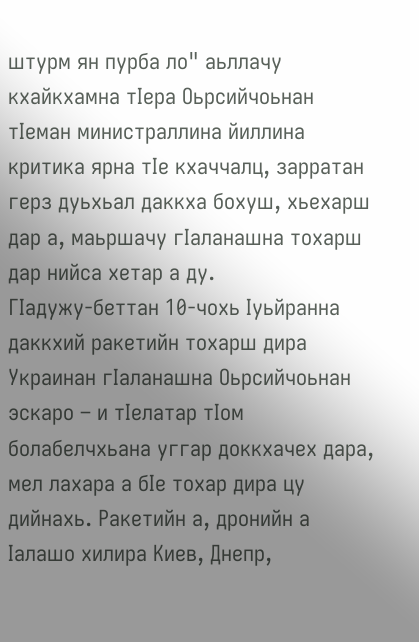штурм ян пурба ло" аьллачу кхайкхамна тIера Оьрсийчоьнан тIеман министраллина йиллина критика ярна тIе кхаччалц, зарратан герз дуьхьал даккха бохуш, хьехарш дар а, маьршачу гIаланашна тохарш дар нийса хетар а ду.
ГIадужу-беттан 10-чохь Iуьйранна даккхий ракетийн тохарш дира Украинан гIаланашна Оьрсийчоьнан эскаро – и тIелатар тIом болабелчхьана уггар доккхачех дара, мел лахара а бIе тохар дира цу дийнахь. Ракетийн а, дронийн а Iалашо хилира Киев, Днепр,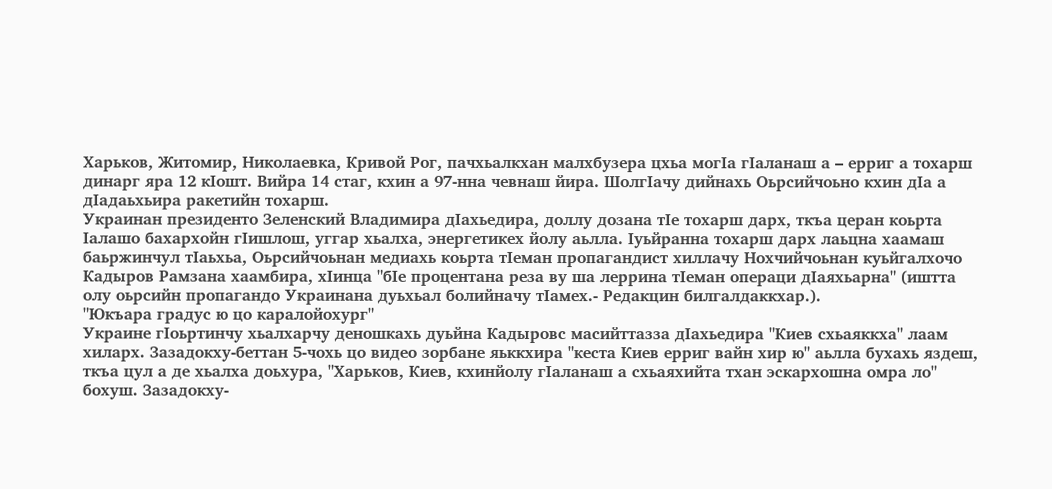Харьков, Житомир, Николаевка, Кривой Рог, пачхьалкхан малхбузера цхьа могIа гIаланаш а – ерриг а тохарш динарг яра 12 кIошт. Вийра 14 стаг, кхин а 97-нна чевнаш йира. ШолгIачу дийнахь Оьрсийчоьно кхин дIа а дIадаьхьира ракетийн тохарш.
Украинан президенто Зеленский Владимира дIахьедира, доллу дозана тIе тохарш дарх, ткъа церан коьрта Iалашо бахархойн гIишлош, уггар хьалха, энергетикех йолу аьлла. Iуьйранна тохарш дарх лаьцна хаамаш баьржинчул тIаьхьа, Оьрсийчоьнан медиахь коьрта тIеман пропагандист хиллачу Нохчийчоьнан куьйгалхочо Кадыров Рамзана хаамбира, хIинца "бIе процентана реза ву ша леррина тIеман операци дIаяхьарна" (иштта олу оьрсийн пропагандо Украинана дуьхьал болийначу тIамех.- Редакцин билгалдаккхар.).
"Юкъара градус ю цо каралойохург"
Украине гIоьртинчу хьалхарчу деношкахь дуьйна Кадыровс масийттазза дIахьедира "Киев схьаяккха" лаам хиларх. Зазадокху-беттан 5-чохь цо видео зорбане яьккхира "кеста Киев ерриг вайн хир ю" аьлла бухахь яздеш, ткъа цул а де хьалха доьхура, "Харьков, Киев, кхинйолу гIаланаш а схьаяхийта тхан эскархошна омра ло" бохуш. Зазадокху-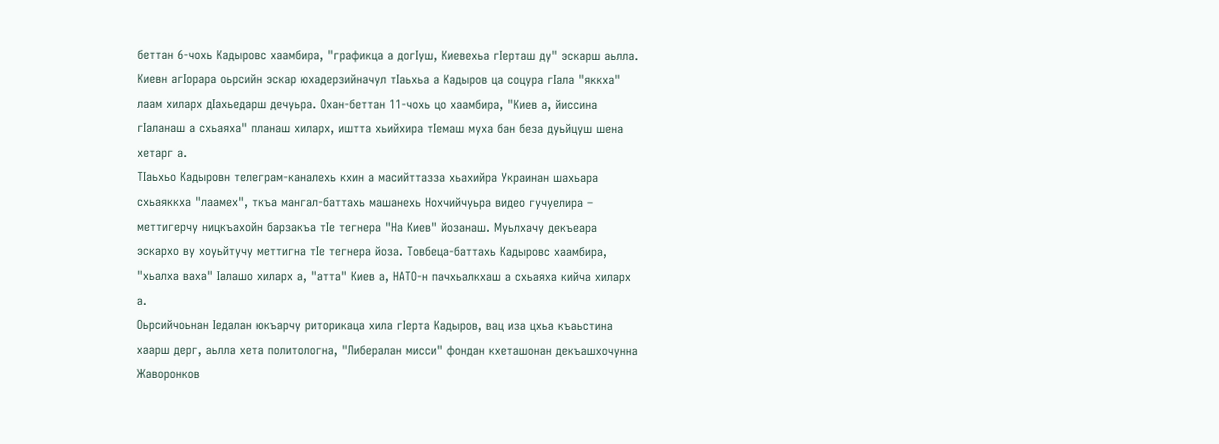беттан 6-чохь Кадыровс хаамбира, "графикца а догIуш, Киевехьа гIерташ ду" эскарш аьлла.
Киевн агIорара оьрсийн эскар юхадерзийначул тIаьхьа а Кадыров ца соцура гIала "яккха" лаам хиларх дIахьедарш дечуьра. Охан-беттан 11-чохь цо хаамбира, "Киев а, йиссина гIаланаш а схьаяха" планаш хиларх, иштта хьийхира тIемаш муха бан беза дуьйцуш шена хетарг а.
ТIаьхьо Кадыровн телеграм-каналехь кхин а масийттазза хьахийра Украинан шахьара схьаяккха "лаамех", ткъа мангал-баттахь машанехь Нохчийчуьра видео гучуелира – меттигерчу ницкъахойн барзакъа тIе тегнера "На Киев" йозанаш. Муьлхачу декъеара эскархо ву хоуьйтучу меттигна тIе тегнера йоза. Товбеца-баттахь Кадыровс хаамбира, "хьалха ваха" Iалашо хиларх а, "атта" Киев а, НАТО-н пачхьалкхаш а схьаяха кийча хиларх а.
Оьрсийчоьнан Iедалан юкъарчу риторикаца хила гIерта Кадыров, вац иза цхьа къаьстина хаарш дерг, аьлла хета политологна, "Либералан мисси" фондан кхеташонан декъашхочунна Жаворонков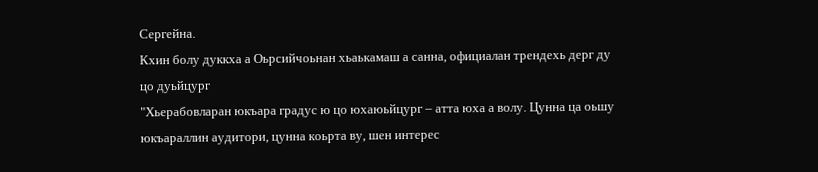Сергейна.
Кхин болу дуккха а Оьрсийчоьнан хьаькамаш а санна, официалан трендехь дерг ду цо дуьйцург
"Хьерабовларан юкъара градус ю цо юхаюьйцург – атта юха а волу. Цунна ца оьшу юкъараллин аудитори, цунна коьрта ву, шен интерес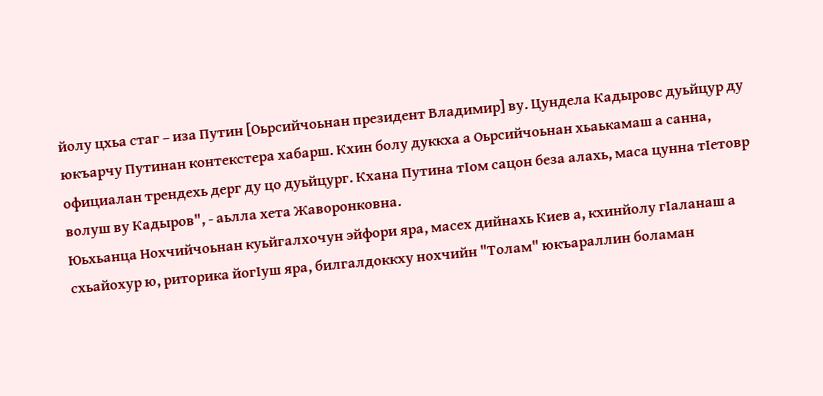йолу цхьа стаг – иза Путин [Оьрсийчоьнан президент Владимир] ву. Цундела Кадыровс дуьйцур ду юкъарчу Путинан контекстера хабарш. Кхин болу дуккха а Оьрсийчоьнан хьаькамаш а санна, официалан трендехь дерг ду цо дуьйцург. Кхана Путина тIом сацон беза алахь, маса цунна тIетовр волуш ву Кадыров", - аьлла хета Жаворонковна.
Юьхьанца Нохчийчоьнан куьйгалхочун эйфори яра, масех дийнахь Киев а, кхинйолу гIаланаш а схьайохур ю, риторика йогIуш яра, билгалдоккху нохчийн "Толам" юкъараллин боламан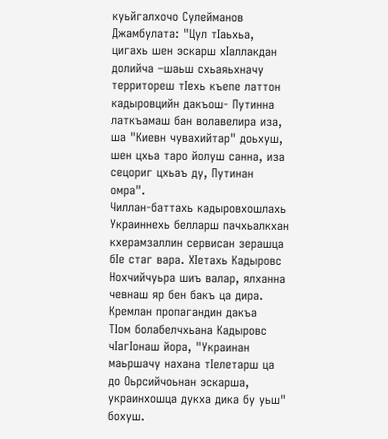куьйгалхочо Сулейманов Джамбулата: "Цул тIаьхьа, цигахь шен эскарш хIаллакдан долийча –шаьш схьаяьхначу территореш тIехь къепе латтон кадыровцийн дакъош- Путинна латкъамаш бан волавелира иза, ша "Киевн чувахийтар" доьхуш, шен цхьа таро йолуш санна, иза сецориг цхьаъ ду, Путинан омра".
Чиллан-баттахь кадыровхошлахь Украиннехь белларш пачхьалкхан кхерамзаллин сервисан зерашца бIе стаг вара. ХIетахь Кадыровс Нохчийчуьра шиъ валар, ялханна чевнаш яр бен бакъ ца дира.
Кремлан пропагандин дакъа
ТIом болабелчхьана Кадыровс чIагIонаш йора, "Украинан маьршачу нахана тIелетарш ца до Оьрсийчоьнан эскарша, украинхошца дукха дика бу уьш" бохуш.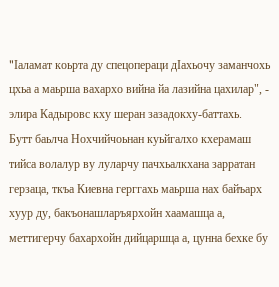"Iаламат коьрта ду спецопераци дIахьочу заманчохь цхьа а маьрша вахархо вийна йа лазийна цахилар", - элира Кадыровс кху шеран зазадокху-баттахь.
Бутт баьлча Нохчийчоьнан куьйгалхо кхерамаш тийса волалур ву луларчу пачхьалкхана зарратан герзаца, ткъа Киевна герггахь маьрша нах байъарх хуур ду, бакъонашларъярхойн хаамашца а, меттигерчу бахархойн дийцаршца а, цунна бехке бу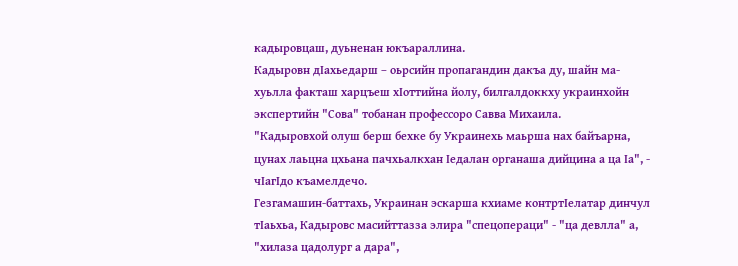кадыровцаш, дуьненан юкъараллина.
Кадыровн дIахьедарш – оьрсийн пропагандин дакъа ду, шайн ма-хуьлла факташ харцъеш хIоттийна йолу, билгалдоккху украинхойн экспертийн "Сова" тобанан профессоро Савва Михаила.
"Кадыровхой олуш берш бехке бу Украинехь маьрша нах байъарна, цунах лаьцна цхьана пачхьалкхан Iедалан органаша дийцина а ца Iа", - чIагIдо къамелдечо.
Гезгамашин-баттахь, Украинан эскарша кхиаме контртIелатар динчул тIаьхьа, Кадыровс масийттазза элира "спецопераци" - "ца девлла" а, "хилаза цадолург а дара",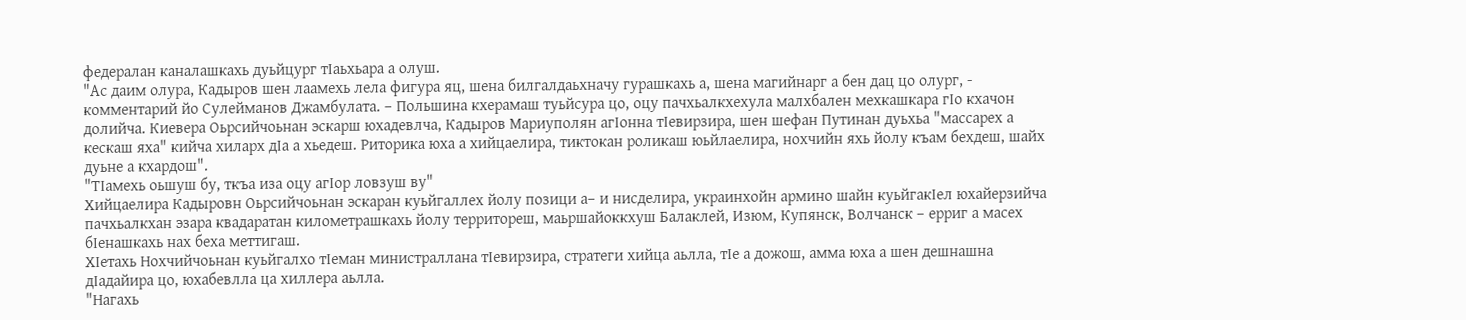федералан каналашкахь дуьйцург тIаьхьара а олуш.
"Ас даим олура, Кадыров шен лаамехь лела фигура яц, шена билгалдаьхначу гурашкахь а, шена магийнарг а бен дац цо олург, - комментарий йо Сулейманов Джамбулата. – Польшина кхерамаш туьйсура цо, оцу пачхьалкхехула малхбален мехкашкара гIо кхачон долийча. Киевера Оьрсийчоьнан эскарш юхадевлча, Кадыров Мариуполян агIонна тIевирзира, шен шефан Путинан дуьхьа "массарех а кескаш яха" кийча хиларх дIа а хьедеш. Риторика юха а хийцаелира, тиктокан роликаш юьйлаелира, нохчийн яхь йолу къам бехдеш, шайх дуьне а кхардош".
"ТIамехь оьшуш бу, ткъа иза оцу агIор ловзуш ву"
Хийцаелира Кадыровн Оьрсийчоьнан эскаран куьйгаллех йолу позици а– и нисделира, украинхойн армино шайн куьйгакIел юхайерзийча пачхьалкхан эзара квадаратан километрашкахь йолу территореш, маьршайоккхуш Балаклей, Изюм, Купянск, Волчанск – ерриг а масех бIенашкахь нах беха меттигаш.
ХIетахь Нохчийчоьнан куьйгалхо тIеман министраллана тIевирзира, стратеги хийца аьлла, тIе а дожош, амма юха а шен дешнашна дIадайира цо, юхабевлла ца хиллера аьлла.
"Нагахь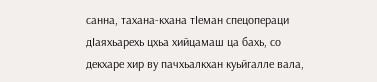санна, тахана-кхана тIеман спецопераци дIаяхьарехь цхьа хийцамаш ца бахь, со декхаре хир ву пачхьалкхан куьйгалле вала,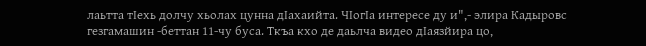лаьтта тIехь долчу хьолах цунна дIахаийта. ЧIогIа интересе ду и",- элира Кадыровс гезгамашин -беттан 11-чу буса. Ткъа кхо де даьлча видео дIаязйира цо,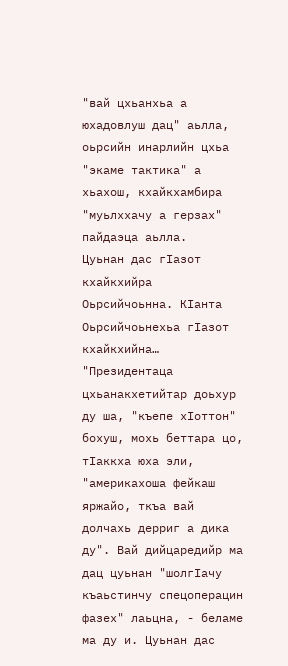"вай цхьанхьа а юхадовлуш дац" аьлла, оьрсийн инарлийн цхьа "экаме тактика" а хьахош, кхайкхамбира "муьлххачу а герзах" пайдаэца аьлла.
Цуьнан дас гIазот кхайкхийра Оьрсийчоьнна. КIанта Оьрсийчоьнехьа гIазот кхайкхийна…
"Президентаца цхьанакхетийтар доьхур ду ша, "къепе хIоттон" бохуш, мохь беттара цо, тIаккха юха эли, "америкахоша фейкаш яржайо, ткъа вай долчахь дерриг а дика ду". Вай дийцаредийр ма дац цуьнан "шолгIачу къаьстинчу спецоперацин фазех" лаьцна, - беламе ма ду и. Цуьнан дас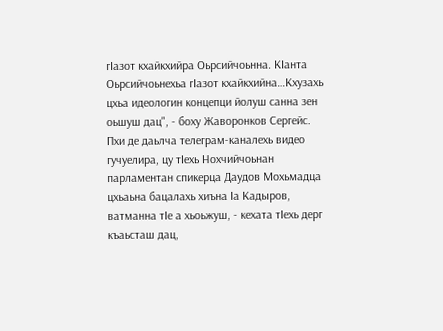гIазот кхайкхийра Оьрсийчоьнна. КIанта Оьрсийчоьнехьа гIазот кхайкхийна…Кхузахь цхьа идеологин концепци йолуш санна зен оьшуш дац", - боху Жаворонков Сергейс.
Пхи де даьлча телеграм-каналехь видео гучуелира, цу тIехь Нохчийчоьнан парламентан спикерца Даудов Мохьмадца цхьаьна бацалахь хиъна Iа Кадыров, ватманна тIе а хьоьжуш, - кехата тIехь дерг къаьсташ дац,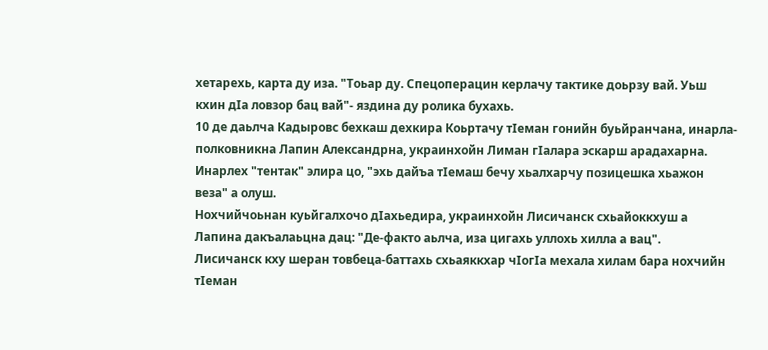хетарехь, карта ду иза. "Тоьар ду. Спецоперацин керлачу тактике доьрзу вай. Уьш кхин дIа ловзор бац вай"- яздина ду ролика бухахь.
10 де даьлча Кадыровс бехкаш дехкира Коьртачу тIеман гонийн буьйранчана, инарла-полковникна Лапин Александрна, украинхойн Лиман гIалара эскарш арадахарна. Инарлех "тентак" элира цо, "эхь дайъа тIемаш бечу хьалхарчу позицешка хьажон веза" а олуш.
Нохчийчоьнан куьйгалхочо дIахьедира, украинхойн Лисичанск схьайоккхуш а Лапина дакъалаьцна дац: "Де-факто аьлча, иза цигахь уллохь хилла а вац".
Лисичанск кху шеран товбеца-баттахь схьаяккхар чIогIа мехала хилам бара нохчийн тIеман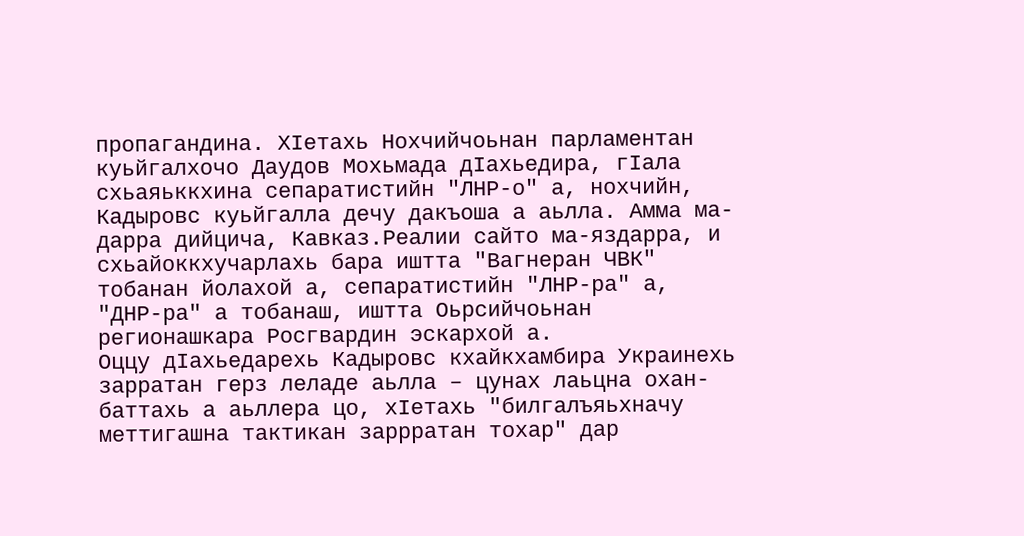пропагандина. ХIетахь Нохчийчоьнан парламентан куьйгалхочо Даудов Мохьмада дIахьедира, гIала схьаяьккхина сепаратистийн "ЛНР-о" а, нохчийн, Кадыровс куьйгалла дечу дакъоша а аьлла. Амма ма-дарра дийцича, Кавказ.Реалии сайто ма-яздарра, и схьайоккхучарлахь бара иштта "Вагнеран ЧВК" тобанан йолахой а, сепаратистийн "ЛНР-ра" а, "ДНР-ра" а тобанаш, иштта Оьрсийчоьнан регионашкара Росгвардин эскархой а.
Оццу дIахьедарехь Кадыровс кхайкхамбира Украинехь зарратан герз леладе аьлла – цунах лаьцна охан-баттахь а аьллера цо, хIетахь "билгалъяьхначу меттигашна тактикан заррратан тохар" дар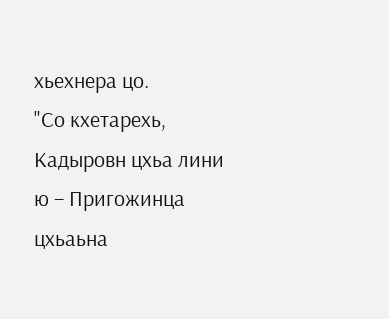хьехнера цо.
"Со кхетарехь, Кадыровн цхьа лини ю – Пригожинца цхьаьна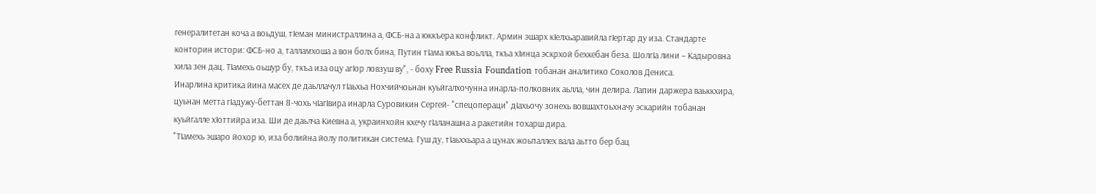генералитетан коча а воьдуш, тIеман министраллина а, ФСБ-на а юккъера конфликт. Армин эшарх кIелхьаравийла гIертар ду иза. Стандарте конторин истори: ФСБ-но а, талламхоша а вон болх бина, Путин тIама юкъа воьлла, ткъа хIинца эскрхой бехкебан беза. ШолгIа лини – Кадыровна хила зен дац. ТIамехь оьшур бу, ткъа иза оцу агIор ловзуш ву", - боху Free Russia Foundation тобанан аналитико Соколов Дениса.
Инарлина критика йина масех де даьллачул тIаьхьа Нохчийчоьнан куьйгалхочунна инарла-полковник аьлла, чин делира. Лапин даржера ваьккхира, цуьнан метта гIадужу-беттан 8-чохь чIагIвира инарла Суровикин Сергей- "спецопераци" дIахьочу зонехь вовшахтоьхначу эскарийн тобанан куьйгалле хIоттийра иза. Ши де даьлча Киевна а, украинхойн кхечу гIаланашна а ракетийн тохарш дира.
"ТIамехь эшаро йохор ю, иза болийна йолу политикан система. Гуш ду, тIаьххьара а цунах жоьпаллех вала аьтто бер бац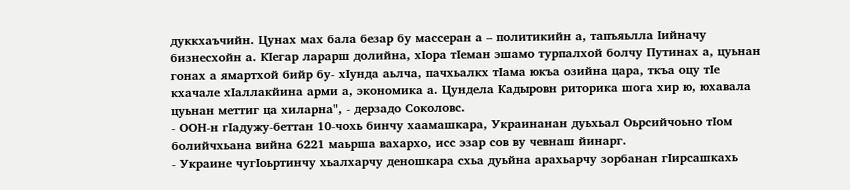дуккхаъчийн. Цунах мах бала безар бу массеран а – политикийн а, тапъяьлла Iийначу бизнесхойн а. КIегар ларарш долийна, хIора тIеман эшамо турпалхой болчу Путинах а, цуьнан гонах а ямартхой бийр бу- хIунда аьлча, пачхьалкх тIама юкъа озийна цара, ткъа оцу тIе кхачале хIаллакйина арми а, экономика а. Цундела Кадыровн риторика шога хир ю, юхавала цуьнан меттиг ца хиларна", - дерзадо Соколовс.
- ООН-н гIадужу-беттан 10-чохь бинчу хаамашкара, Украинанан дуьхьал Оьрсийчоьно тIом болийчхьана вийна 6221 маьрша вахархо, исс эзар сов ву чевнаш йинарг.
- Украине чугIоьртинчу хьалхарчу деношкара схьа дуьйна арахьарчу зорбанан гIирсашкахь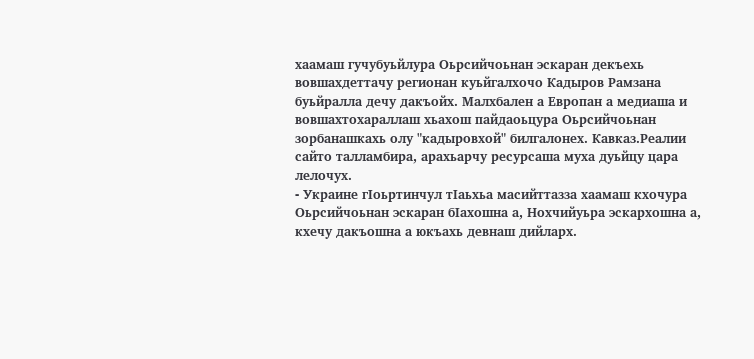хаамаш гучубуьйлура Оьрсийчоьнан эскаран декъехь вовшахдеттачу регионан куьйгалхочо Кадыров Рамзана буьйралла дечу дакъойх. Малхбален а Европан а медиаша и вовшахтохараллаш хьахош пайдаоьцура Оьрсийчоьнан зорбанашкахь олу "кадыровхой" билгалонех. Кавказ.Реалии сайто талламбира, арахьарчу ресурсаша муха дуьйцу цара лелочух.
- Украине гIоьртинчул тIаьхьа масийттазза хаамаш кхочура Оьрсийчоьнан эскаран бIахошна а, Нохчийуьра эскархошна а, кхечу дакъошна а юкъахь девнаш дийларх.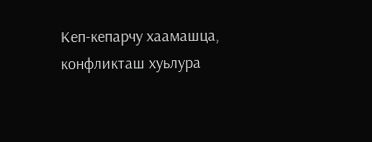Кеп-кепарчу хаамашца, конфликташ хуьлура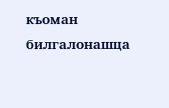къоман билгалонашца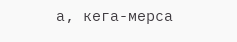а, кега-мерса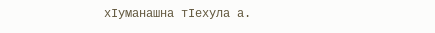хIуманашна тIехула а.